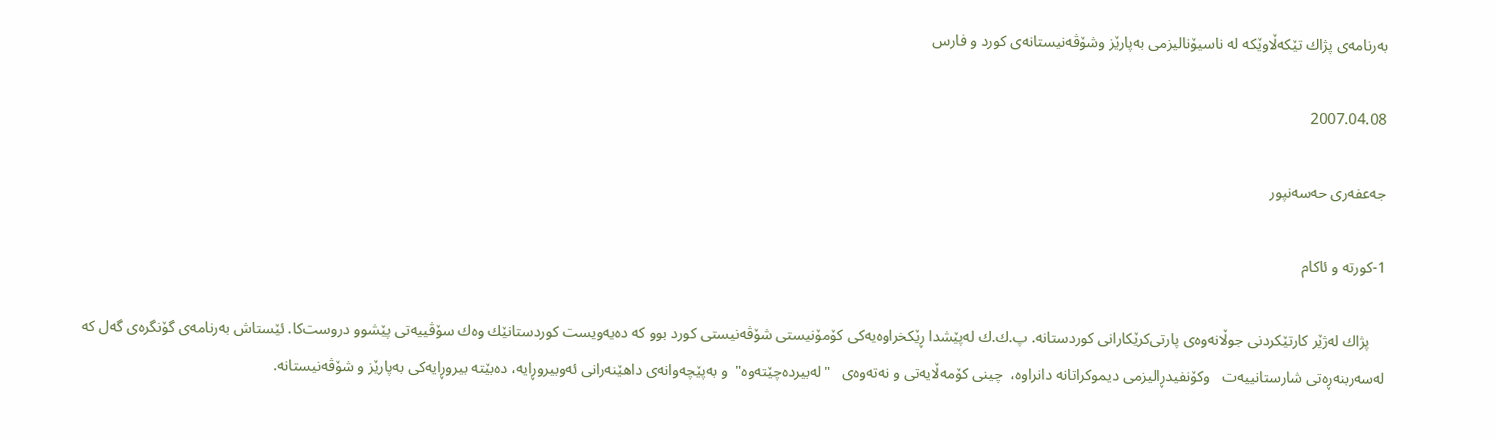به‌رنامه‌ی پژاك تێكه‌ڵاوێكه له ناسیۆنالیزمی به‌پارێز وشۆڤه‌نیستانه‌ی كورد و فارس

2007.04.08

جه‌عفه‌ری حه‌سه‌نپور

1-كورته‌ و ئاكام

    پژاك له‌ژێر كارتێكردنی جوڵانه‌وه‌ی پارتی‌كرێكارانی كوردستانه. پ.ك.ك له‌پێشدا ڕێكخراوه‌یه‌كی كۆمۆنیستی شۆڤه‌نیستی كورد بوو كه ده‌یه‌ویست كوردستانێك وه‌ك سۆڤییه‌تی پێشوو دروست‌كا. ئێستاش به‌رنامه‌ی گۆنگره‌ی گه‌ل كه له‌سه‌ربنه‌ڕه‌تی شارستانییه‌ت   وكۆنفیدڕالیزمی دیموكراتانه ‌دانراوه،  چینی كۆمه‌ڵایه‌تی و نه‌ته‌وه‌‌ی   "له‌بیرده‌چێته‌وه"  و به‌پێچه‌وانه‌ی داهێنه‌رانی ئه‌وبیروڕایه، ده‌بێته بیروڕایه‌كی به‌پارێز و شۆڤه‌نیستانه.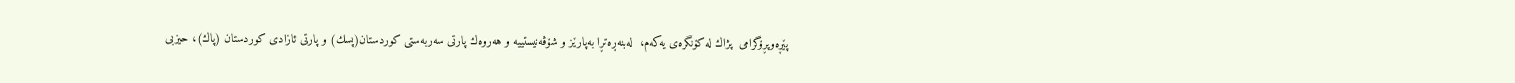پێڕه‌وپڕۆگرامی  پژاك له كۆنگره‌ی یه‌كه‌م،  له‌بنه‌ڕه‌تڕا به‌پارێز و شۆڤه‌نیستییه و هه‌روه‌ك پارتی سه‌ربه‌ستی كوردستان(پسك) و پارتی ئازادی كوردستان (پاك)، حیزبی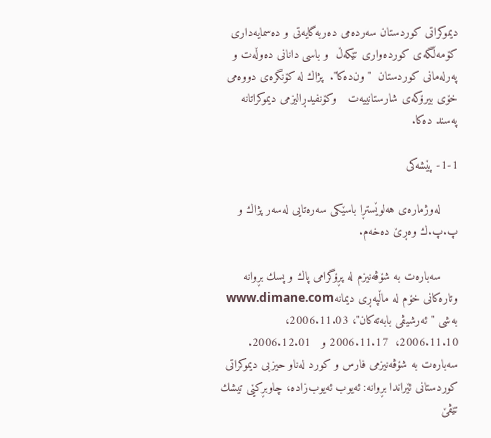دیموكراتی كوردستان سه‌رده‌می ده‌ربه‌گایه‌تی و ده‌سمایه‌داری كۆمه‌ڵگه‌ی كورده‌واری تێكه‌ڵ  و باسی دانانی ده‌وڵه‌ت و په‌رله‌مانی كوردستان  "ون‌ده‌كا".  پژاك له كۆنگره‌ی دووه‌می خۆی بیرۆكه‌ی شارستانییه‌ت   وكۆنفیدڕالیزمی دیموكراتانه په‌سند ده‌كا.

1-1- پێشه‌كی

     له‌وژماره‌ی هه‌لوێستڕا‌ باسێكی سه‌ره‌تایی له‌سه‌ر پژاك و پ.پ.ك وه‌ڕێ ده‌خه‌م.

     سه‌باره‌ت به شۆڤه‌نیزم له پڕۆگرامی پاك و پسك بڕوانه وتاره‌كانی خۆم له‌ ماڵپه‌ڕی دیمانهwww.dimane.com به‌شی "ئه‌رشیڤی بابه‌ته‌كان"، 2006.11.03،  2006.11.10،  2006.11.17 و   2006.12.01. سه‌باره‌ت به شۆڤه‌نیزمی فارس و كورد له‌ناو حیزبی دیموكراتی كوردستانی ئێراندا بڕوانه: ئه‌یوب ئه‌یوب‌زاده، چاوبڕكێی تیشك تێڤێ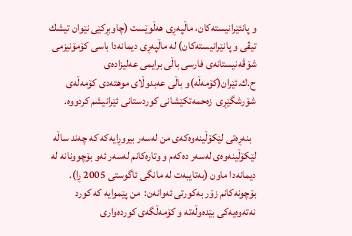و پانئێرانیسته‌كان، ماڵپه‌ڕی هه‌ڵوێست (چاوبڕكێی نێوان تیشك تیڤی و پانێرانیسته‌کان) له ماڵپه‌ڕی دیمانه‌دا باسی كۆمۆنیزمی شۆڤه‌نیستانه‌ی فارسی باڵی برایمی عه‌لیزاده‌ی ح.ك.ئێران(كۆمه‌ڵه)و باڵی عه‌بدوڵای موهته‌دی كۆمه‌ڵه‌ی شۆرشگێڕی  زه‌حمه‌تكێشانی كوردستانی ئێرانیشم كردووه.

  بنه‌ڕه‌تی لێكۆڵینه‌وه‌كه‌ی من له‌سه‌ر بیروڕایه‌كه كه‌ چه‌ند ساڵه لێكۆڵینه‌وه‌ی له‌سه‌ر ده‌كه‌م و وتاره‌كانم له‌سه‌ر ئه‌و بۆچوونانه له دیمانه‌دا ماون (به‌تایبه‌ت له مانگی ئاگوستی 2005 ڕا). بۆچونه‌كانم زۆر به‌كورتی ئه‌وانه‌ن:  من پێموایه كه كورد نه‌ته‌وه‌یه‌كی بێده‌وڵه‌ته و كۆمه‌ڵگه‌ی كورده‌واری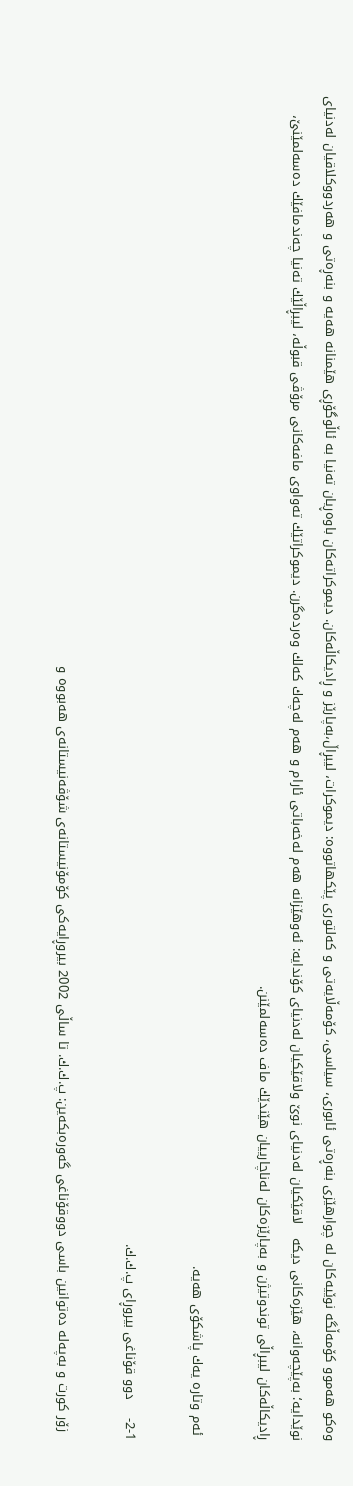وه‌كو هه‌موو كۆمه‌ڵگه نوێیه‌كان له چوارهێزی بنه‌ڕه‌تی ئابوری، سیاسی، كۆمه‌ڵایه‌تی و كه‌لتوری پێكهاتووه: دیموكرات، لیبڕاڵ،به‌پارێز و ڕادیكاڵه‌كان. دیموكراته‌كان باوه‌ڕیان ته‌نیا به ئاڵوگۆڕی هێمنانه‌ هه‌یه و بنه‌ڕه‌تی و هه‌ردووكلاقیان له‌دنیای نوێدایه؛ به‌پێچه‌وانه، هێزه‌كانی دیكه   لاقێكیان له‌دنیای نوێ ولاقێكیان له‌دنیای كۆندایه: ئه‌وهێزانه هه‌م له‌خه‌باتی ئارام و هه‌م له‌چه‌ك كه‌لك وه‌رده‌گرن. دیموكراتێك ته‌واوی مافه‌كانی مرۆڤی قبوڵه، لیبڕاڵێك ته‌نیا چه‌ندمافێك ده‌سه‌لمێنێ، ڕادیكاڵه‌كان لیبڕاڵی توندوتیژن و به‌پارێزه‌كان له‌ناچارییان هێندێك ماف ده‌سه‌لمێنن.

 ئه‌م وتاره یه‌ك پاشكۆی هه‌یه.

2-1-    دوو قۆناغی بیروڕای پ.ك.ك.

  زۆر كورت و به‌په‌له ده‌توانین باسی دووقۆناغی گه‌وره‌بكه‌ین: پ.ك.ك. تا ساڵی 2002 بیروڕایه‌كی كۆمۆنیستانه‌ی شۆڤه‌نیستانه‌ی هه‌بووه و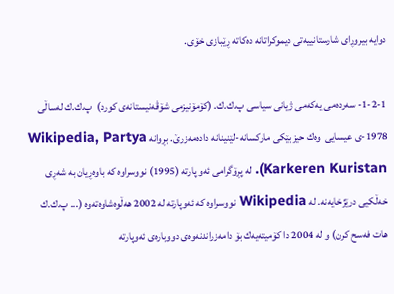دوایه بیروڕای شارستانییه‌تی دیموكراتانه ده‌كاته ڕێبازی خۆی.

1-2-1- سه‌رده‌می یه‌كه‌می ژیانی سیاسی پ.ك.ك. (كۆمۆنیزمی شۆڤه‌نیستانه‌ی كورد)  پ.ك.ك له‌ساڵی 1978-ی عیسایی  وه‌ك حیزبێكی ماركسانه-لێنینانه داده‌مه‌زرێ. بڕوانه Wikipedia, Partya Karkeren Kuristan). له پڕۆگرامی ئه‌و پارته (1995) نووسراوه كه باوه‌ڕیان به شه‌ڕی خه‌ڵكیی درێژخایه‌نه. له Wikipedia نووسراوه كه ئه‌وپارته له 2002 هه‌ڵوه‌شاوه‌ته‌وه (... پ.ك.ك هات فه‌سح كرن) و له‌ 2004 دا كۆمیته‌یه‌ك بۆ دامه‌زراندنه‌وه‌ی دووباره‌ی ئه‌وپارته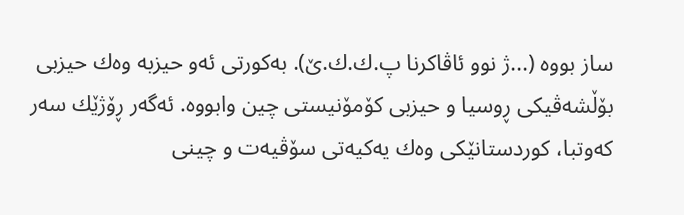ساز بووه (...ژ نوو ئاڤاكرنا پ.ك.ك.ێ). به‌كورتی ئه‌و حیزبه وه‌ك حیزبی بۆڵشه‌ڤیكی ڕوسیا و حیزبی كۆمۆنیستی چین وابووه. ئه‌گه‌ر ڕۆژێك سه‌ر كه‌وتبا، كوردستانێكی وه‌ك یه‌كیه‌تی سۆڤیه‌ت و چینی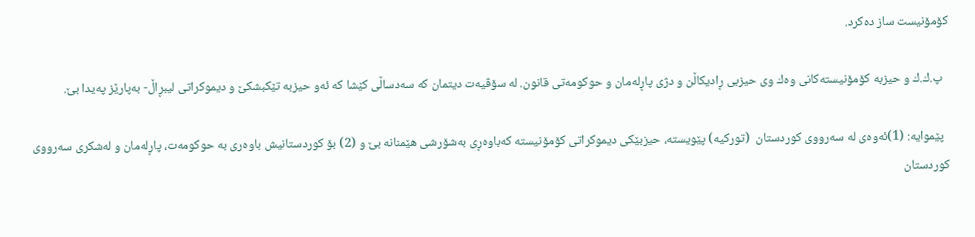كۆمۆنیست ساز ده‌كرد.

  پ.ك.ك و حیزبه‌ كۆمۆنیسته‌كانی وه‌ك وی حیزبی ڕادیكاڵن و دژی پاڕله‌مان و حوكومه‌تی قانون. له سۆڤیه‌ت دیتمان كه سه‌دساڵی كێشا كه ئه‌و حیزبه تێكبشكێ و دیموكراتی لیبڕاڵ- به‌پارێز په‌یدا بێ.

  پێموایه: (1)ئه‌وه‌ی له سه‌رووی كوردستان  (توركیه) پێویسته، حیزبێكی دیموكراتی كۆمۆنیسته كه‌باوه‌ڕی به‌شۆرشی هێمنانه‌ بێ و (2) بۆ كوردستانیش باوه‌ری به حوكومه‌ت، پاڕله‌مان و له‌شكری سه‌رووی كوردستان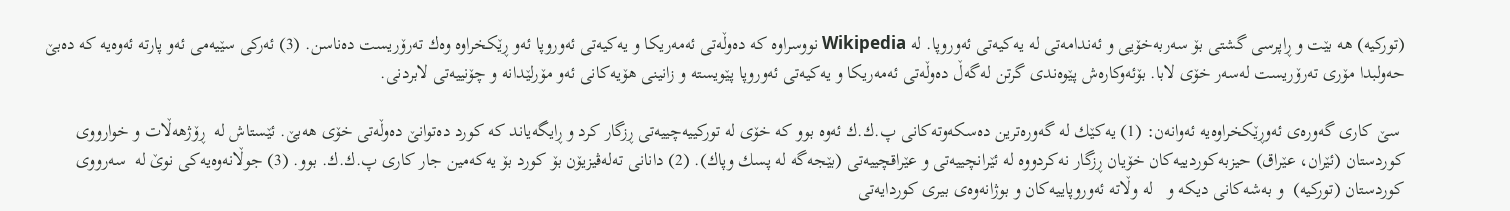(توركیه‌) هه بێت و ڕاپرسی گشتی بۆ سه‌ربه‌خۆیی و ئه‌ندامه‌تی له یه‌كیه‌تی ئه‌وروپا. له Wikipedia نووسراوه كه ده‌وڵه‌تی ئه‌مه‌ریكا و یه‌كیه‌تی ئه‌وروپا ئه‌و ڕێكخراوه وه‌ك ته‌رۆریست ده‌ناسن. (3) ئه‌ركی سێیه‌می ئه‌و پارته‌ ئه‌وه‌یه كه ده‌بێ حه‌ولبدا مۆری ته‌رۆریست له‌سه‌ر خۆی لابا. بۆئه‌وكاره‌ش پێوه‌ندی گرتن له‌گه‌ڵ ده‌وڵه‌تی ئه‌مه‌ریكا و یه‌كیه‌تی ئه‌وروپا پێویسته و زانینی هۆیه‌كانی ئه‌و مۆرلێدانه و چۆنییه‌‌تی لابردنی.

 سێ كاری گه‌وره‌ی ئه‌وڕێكخراوه‌یه ئه‌وانه‌ن: (1) یه‌كێك له گه‌وره‌ترین ده‌سكه‌وته‌كانی پ.ك.ك ئه‌وه بوو كه خۆی له توركییه‌چییه‌تی ڕزگار كرد و ڕایگه‌یاند كه كورد ده‌توانێ ده‌وڵه‌تی خۆی هه‌بێ. ئێستاش له  ڕۆژهه‌ڵات و خوارووی كوردستان (ئێران، عێراق) حیزبه‌كوردییه‌كان خۆیان ڕزگار نه‌كردووه له ئێرانچییه‌تی و عێراقچییه‌تی (بێجه‌گه له پسك وپاك). (2) دانانی ته‌له‌ڤیزیۆن بۆ كورد بۆ یه‌كه‌مین جار كاری پ.ك.ك. بوو. (3) جوڵانه‌وه‌یه‌كی نوێ له‌  سه‌رووی كوردستان (توركیه)  و به‌شه‌كانی دیكه و   له وڵاته‌ ئه‌وروپاییه‌كان و بوژانه‌وه‌ی بیری كوردایه‌‌تی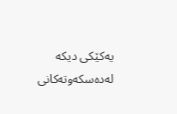یه‌كێكی دیكه له‌ده‌سكه‌وته‌كانی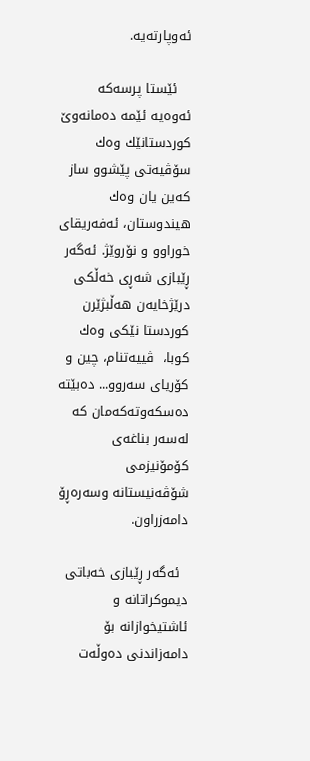ئه‌وپارته‌یه.

   ئێستا پرسه‌كه ئه‌وه‌یه ئێمه ده‌مانه‌وێ كوردستانێك وه‌ك سۆڤیه‌تی پێشوو ساز كه‌ین یان وه‌ك هیندوستان، ئه‌‌فه‌ریقای خوراوو و نۆروێژ. ئه‌گه‌ر ڕێبازی شه‌ڕی خه‌ڵكی درێژخایه‌ن هه‌ڵبژێرن كوردستا نێكی وه‌ك كوبا،  ڤییه‌تنام، چین و كۆریای سه‌روو... ده‌بێته ده‌سكه‌وته‌كه‌مان كه‌ له‌سه‌ر بناغه‌ی كۆمۆنیزمی شۆڤه‌نیستانه‌ وسه‌ره‌ڕۆ دامه‌زراون.

  ئه‌گه‌ر ڕێبازی خه‌باتی دیموكراتانه و ئاشتیخوازانه بۆ دامه‌زاندنی ده‌وڵه‌ت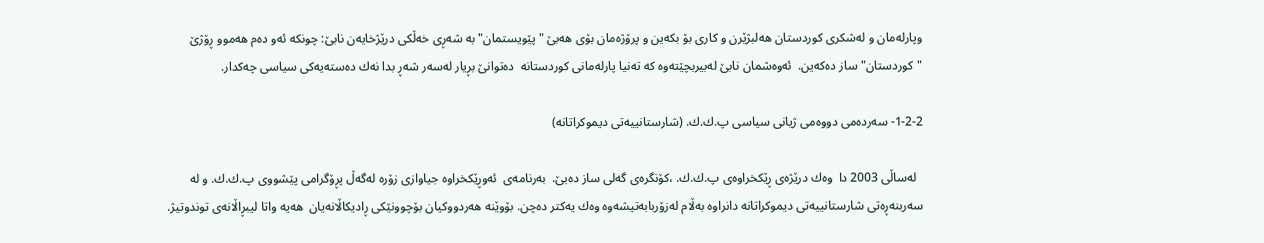وپارله‌مان و له‌شكری كوردستان هه‌‌لبژێرن و كاری بۆ بكه‌‌ین و پرۆژه‌‌مان بۆی هه‌بێ "پێویستمان" به‌ شه‌ڕی خه‌ڵكی درێژخایه‌ن نابێ: چونكه ئه‌و ده‌م هه‌موو ڕۆژێ "كوردستان" ساز ده‌كه‌ین.  ئه‌وه‌شمان نابێ له‌بیربچێته‌وه كه ته‌نیا پارله‌مانی كوردستانه  ده‌توانێ بڕیار له‌سه‌ر شه‌ڕ بدا نه‌ك ده‌سته‌یه‌كی سیاسی چه‌كدار.

1-2-2- سه‌رده‌می دووه‌می ژیانی سیاسی پ.ك.ك. (شارستانییه‌تی دیموكراتانه)

  له‌ساڵی 2003 دا  وه‌ك درێژه‌ی ڕێكخراوه‌ی پ.ك.ك. ،كۆنگره‌ی گه‌لی ساز ده‌بێ.  به‌رنامه‌ی  ئه‌وڕێكخراوه جیاوازی زۆره له‌گه‌ڵ پڕۆگرامی پێشووی پ.ك.ك. و له سه‌ربنه‌ڕه‌تی شارستانییه‌تی دیموكراتانه دانراوه به‌ڵام له‌زۆربابه‌تیشه‌وه وه‌ك یه‌كتر ده‌چن. بۆوێنه هه‌ردووكیان بۆچوونێكی ڕادیكاڵانه‌یان  هه‌یه واتا لیبڕاڵانه‌ی توندوتیژ.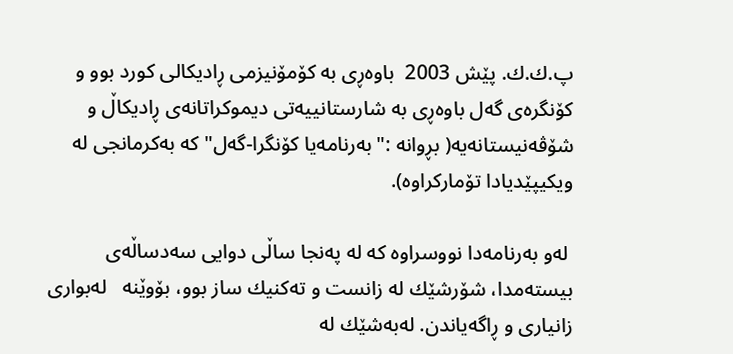پ.ك.ك. پێش 2003  باوه‌ڕی به كۆمۆنیزمی ڕادیكالی كورد بوو و كۆنگره‌ی گه‌ل باوه‌ڕی به شارستانییه‌تی دیموكراتانه‌ی ڕادیكاڵ و شۆڤه‌نیستانه‌یه( بڕوانه :"به‌رنامه‌یا كۆنگرا-گه‌ل" كه به‌كرمانجی له ویكیپێدیادا تۆماركراوه).

 له‌و به‌رنامه‌‌دا نووسراوه كه له په‌نجا ساڵی دوایی سه‌دساڵه‌ی بیسته‌مدا، شۆرشێك له زانست و ته‌كنیك ساز بوو، بۆوێنه   له‌‌‌بواری زانیاری و ڕاگه‌یاندن. له‌به‌شێك له‌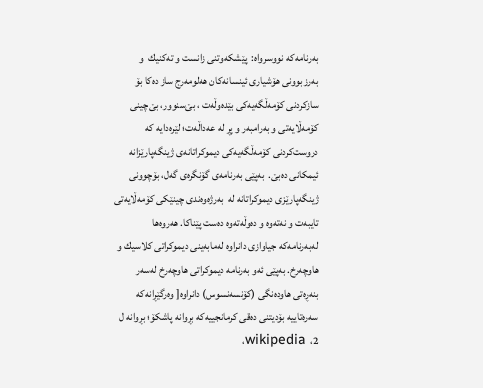به‌رنامه‌كه نووسرواه:  پێشكه‌وتنی زانست و ته‌كنیك  و به‌رزبوونی هۆشیاری ئینسانه‌كان هه‌لومه‌رج ساز ده‌‌كا بۆ سازكردنی كۆمه‌ڵگه‌یه‌كی بێده‌وڵه‌ت ، بێ‌سنوور، بێ‌چینی كۆمه‌ڵایه‌تی و به‌رامبه‌ر و پڕ له‌ عه‌داڵه‌ت؛ لێره‌دایه كه دروست‌كردنی كۆمه‌ڵگه‌یه‌كی دیموكراتانه‌ی ژینگه‌پارێزانه ئیمكانی ده‌بێ.  به‌پێی به‌رنامه‌ی گۆنگره‌ی گه‌ل، بۆچوونی ژینگه‌پارێزی دیموكراتانه له  به‌رژه‌وه‌ندی چینێكی كۆمه‌ڵایه‌تی تایبه‌ت و نه‌ته‌وه و ده‌وڵه‌ته‌وه ده‌ست پێناكا. هه‌روه‌ها  له‌به‌رنامه‌كه جیاوازی دانراوه له‌مابه‌ینی دیموكراتی كلاسیك و هاوچه‌رخ. به‌پێی ئه‌و به‌رنامه دیموكراتی هاوچه‌رخ له‌سه‌ر بنه‌ڕه‌تی هاوده‌نگی (كۆنسه‌نسوس) دانراوه[ وه‌رگێڕانه‌كه سه‌ره‌تاییه بۆدیتنی ده‌قی كرمانجییه‌كه بڕوانه پاشكۆ؛ بڕوانه ل 2،  wikipedia،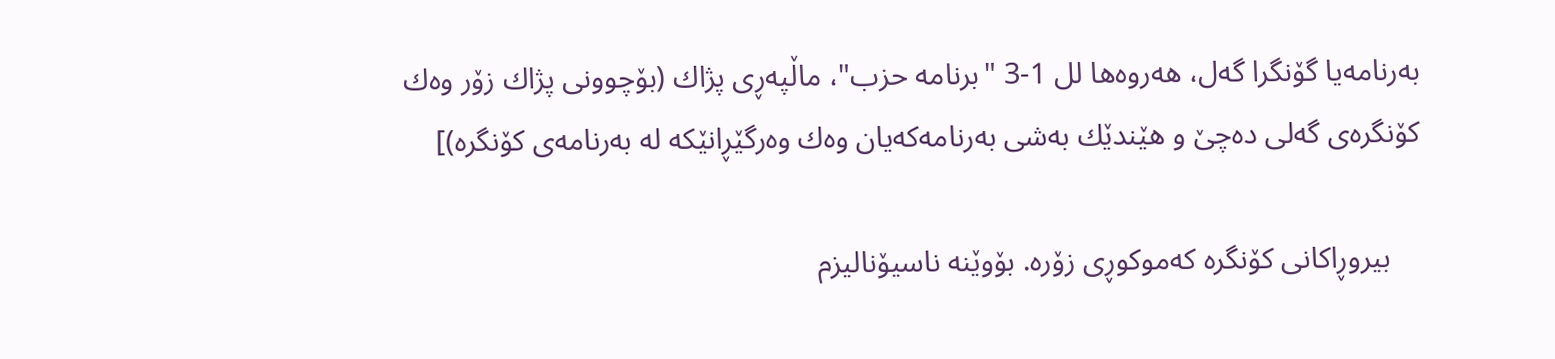به‌رنامه‌یا گۆنگرا گه‌ل، هه‌روه‌ها لل 1-3 "برنامه حزب"، ماڵپه‌ڕی پژاك (بۆچوونی پژاك زۆر وه‌ك كۆنگره‌ی گه‌لی ده‌چێ و هێندێك به‌شی به‌رنامه‌كه‌یان وه‌ك وه‌رگێڕانێكه له به‌رنامه‌ی كۆنگره)]

    بیروڕاكانی كۆنگره كه‌موكوڕی زۆره. بۆوێنه ناسیۆنالیزم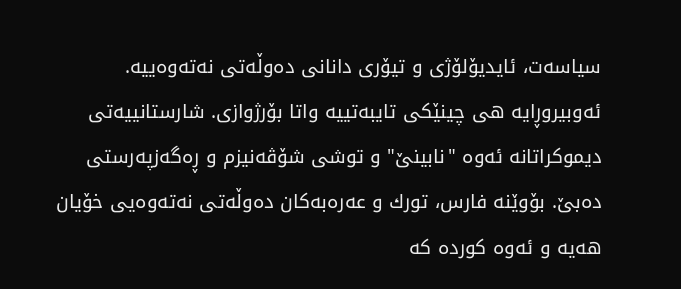سیاسه‌ت، ئایدیۆلۆژی و تیۆری دانانی ده‌وڵه‌تی نه‌ته‌وه‌ییه. ئه‌وبیروڕایه هی چینێكی تایبه‌تییه واتا بۆرژوازی. شارستانییه‌تی دیموكراتانه ئه‌وه "نابینێ" و توشی شۆڤه‌نیزم و ڕه‌گه‌زپه‌رستی ده‌بێ. بۆوێنه فارس، تورك و عه‌ره‌به‌كان ده‌وڵه‌تی نه‌ته‌وه‌یی خۆیان هه‌یه و ئه‌وه كورده كه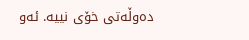ده‌وڵه‌تی خۆی نییه. ئه‌و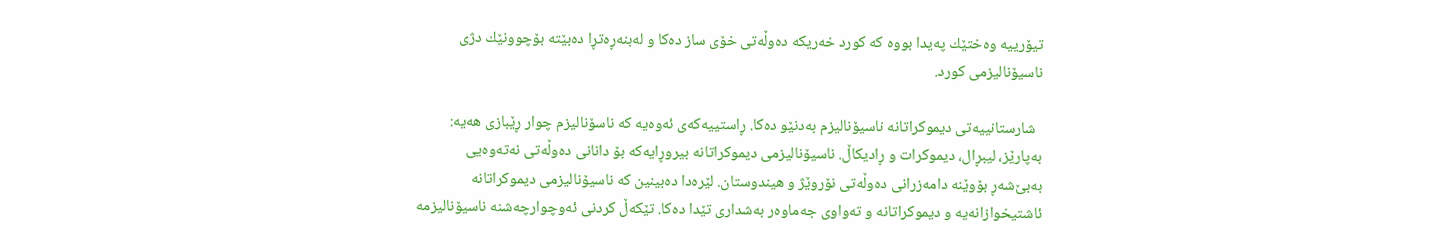تیۆرییه وه‌ختێك په‌‌یدا بووه كه كورد خه‌ریكه ده‌وڵه‌تی خۆی ساز ده‌‌كا و له‌بنه‌ڕه‌تڕا ده‌بێته بۆچوونێك دژی ناسیۆنالیزمی كورد.

  شارستانییه‌تی دیموكراتانه ناسیۆنالیزم به‌دنێو ده‌كا. ڕاستییه‌كه‌ی ئه‌وه‌یه كه ناسۆنالیزم چوار ڕێبازی هه‌یه: به‌پارێز، لیبڕال، دیموكرات و ڕادیكاڵ. ناسیۆنالیزمی دیموكراتانه بیروڕایه‌كه بۆ دانانی ده‌وڵه‌تی نه‌ته‌وه‌یی به‌بێ‌شه‌‌ڕ بۆوێنه دامه‌زرانی ده‌وڵه‌تی نۆروێژ و هیندوستان. لێره‌دا ده‌بینین كه ناسیۆنالیزمی دیموكراتانه ئاشتیخوازانه‌یه و دیموكراتانه و ته‌واوی جه‌ماوه‌ر به‌شداری تێدا ده‌كا. تێكه‌ڵ كردنی ئه‌وچوارچه‌شنه ناسیۆنالیزمه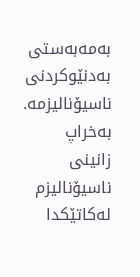به‌مه‌به‌ستی به‌دنێوكردنی ناسیۆنالیزمه. به‌خراپ زانینی ناسیۆنالیزم  له‌كاتێكدا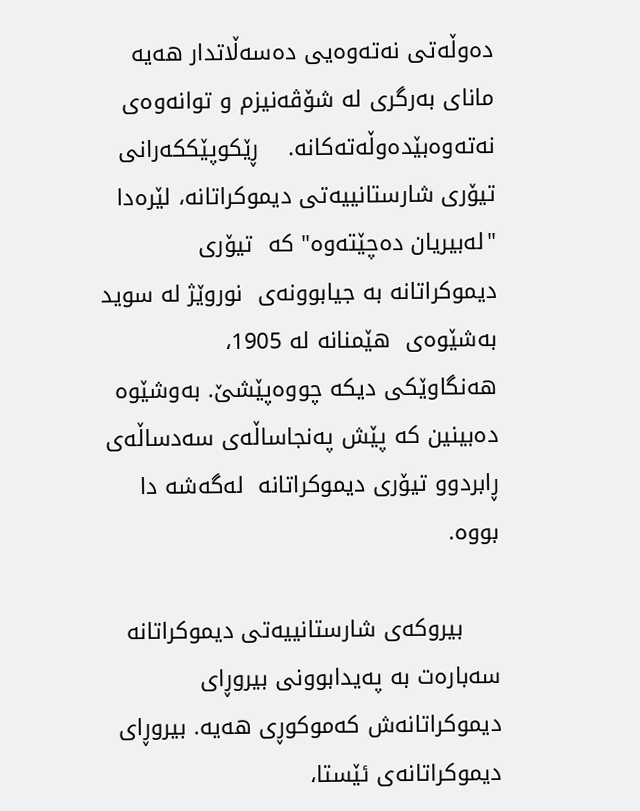ده‌وڵه‌تی نه‌ته‌وه‌یی ده‌سه‌ڵاتدار هه‌یه مانای به‌رگری له شۆڤه‌نیزم و توانه‌وه‌ی نه‌ته‌وه‌بێده‌وڵه‌ته‌كانه.    ڕێكوپێككه‌رانی تیۆری شارستانییه‌تی دیموكراتانه، لێره‌دا "له‌بیریان ده‌چێته‌وه" كه  تیۆری دیموكراتانه به جیابوونه‌ی  نوروێژ له سوید به‌شێوه‌ی  هێمنانه له 1905،   هه‌نگاوێكی دیكه چووه‌پێشێ. به‌وشێوه ده‌بینین كه پێش په‌نجاساڵه‌ی سه‌دساڵه‌ی ڕابردوو تیۆری دیموكراتانه  له‌گه‌شه دا بووه.

     بیروكه‌ی شارستانییه‌تی دیموكراتانه  سه‌باره‌ت به په‌یدابوونی بیروڕای دیموكراتانه‌ش كه‌موكوڕی هه‌یه. بیروڕای دیموكراتانه‌ی ئێستا،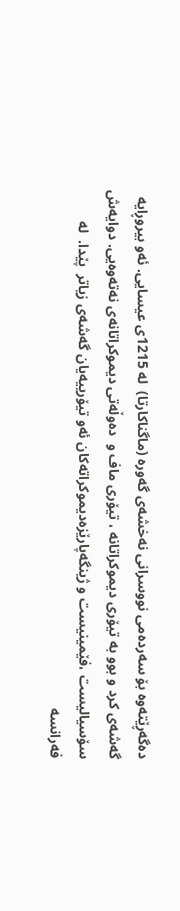ده‌گه‌ڕێته‌وه بۆ سه‌رده‌می نووسرانی نه‌خشه‌ی گه‌وره (ماگناكارتا)  له 1215ی عیسایی. ئه‌و بیروڕایه  گه‌شه‌ی كرد و بوو به تیۆری دیموكراتانه ، تیۆری ماف و  ده‌وڵه‌تی دیموكراتانه‌ی نه‌ته‌وه‌یی. دوایه‌ش سۆسیالیست ،فێمینیست و ژینگه‌پارێزه‌دیموكراته‌كان ئه‌و تیۆرییه‌یان گه‌شه‌ی زیاتر  پێدا.  له فه‌رانسه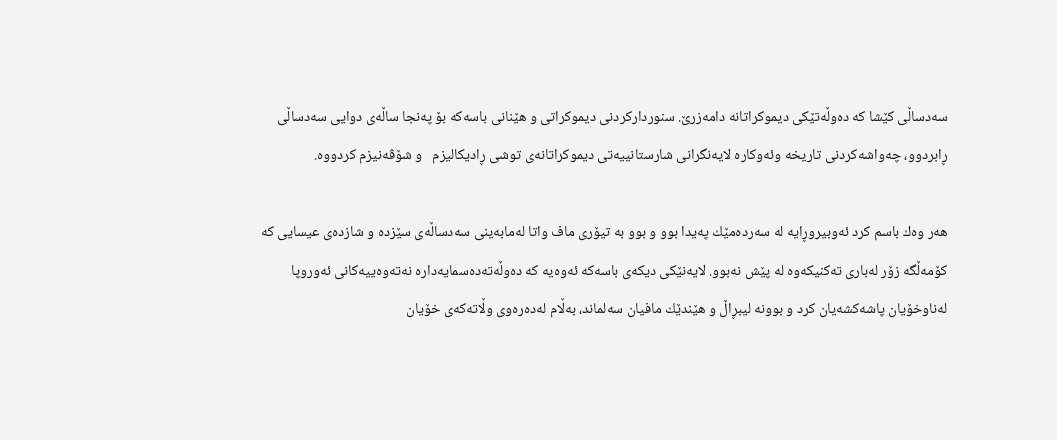سه‌دساڵی كێشا كه ده‌وڵه‌تێكی دیموكراتانه دامه‌زرێ. سنورداركردنی دیموكراتی و هێنانی باسه‌كه بۆ په‌نجا ساڵه‌ی دوایی سه‌دساڵی ڕابردوو، چه‌واشه‌كردنی تاریخه وئه‌وكاره لایه‌نگرانی شارستانییه‌تی دیموكراتانه‌ی توشی ڕادیكالیزم   و شۆڤه‌نیزم كردووه.

هه‌ر وه‌ك باسم كرد ئه‌وبیروڕایه له‌ سه‌رده‌مێك په‌یدا بوو و بوو به تیۆری ماف واتا له‌مابه‌ینی سه‌دساڵه‌ی سێزده و شازده‌ی عیسایی كه كۆمه‌ڵگه‌ زۆر له‌باری ته‌كنیكه‌وه له‌ پێش نه‌بوو. لایه‌نێكی دیكه‌ی باسه‌كه ئه‌وه‌یه كه ده‌وڵه‌ته‌ده‌سمایه‌داره‌ نه‌ته‌وه‌ییه‌كانی ئه‌وروپا له‌ناوخۆیان پاشه‌كشه‌یان كرد و بوونه لیبڕاڵ و هێندێك مافیان سه‌لماند، به‌ڵام له‌ده‌ره‌وی وڵاته‌كه‌ی خۆیان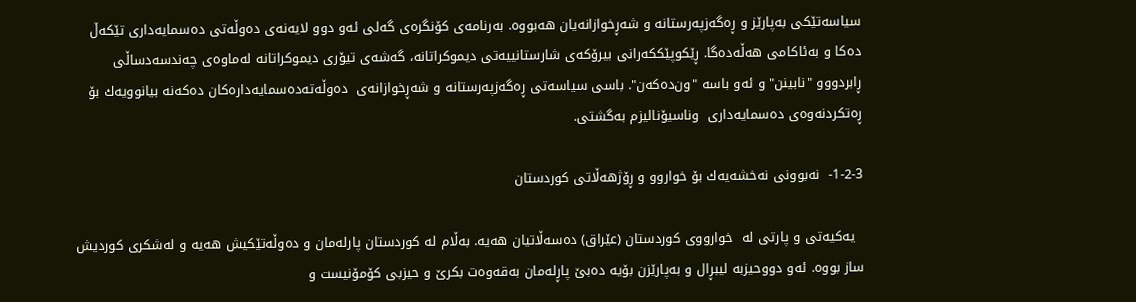سیاسه‌تێكی به‌پارێز و ڕه‌گه‌زپه‌رستانه و شه‌ڕخوازانه‌یان هه‌بووه. به‌رنامه‌ی كۆنگره‌ی گه‌لی ئه‌و دوو لایه‌نه‌ی ده‌وڵه‌تی ده‌سمایه‌داری تێكه‌ڵ ده‌كا و به‌ئاكامی هه‌ڵه‌ده‌گا. ڕێكوپێككه‌رانی بیرۆكه‌ی شارستانییه‌تی دیموكراتانه، گه‌شه‌ی تیۆری دیموكراتانه له‌ماوه‌ی چه‌ندسه‌دساڵی ڕابردووو "نابینن" و ئه‌و باسه "ون‌ده‌كه‌ن". باسی سیاسه‌تی ڕه‌گه‌زپه‌رستانه و شه‌ڕخوازانه‌ی  ده‌وڵه‌ته‌ده‌سمایه‌داره‌كان ده‌كه‌نه بیانوویه‌ك بۆ  ڕه‌تكردنه‌وه‌ی ده‌سمایه‌داری  وناسیۆنالیزم به‌گشتی.

1-2-3-  نه‌بوونی نه‌خشه‌یه‌ك بۆ خواروو و ڕۆژهه‌ڵاتی كوردستان

  یه‌كیه‌تی و پارتی له‌  خوارووی كوردستان (عێراق) ده‌سه‌ڵاتیان هه‌یه. به‌ڵام له كوردستان پارله‌مان و ده‌وڵه‌تێكیش هه‌یه و له‌شكری كوردیش ساز بووه. ئه‌و دووحیزبه لیبڕال و به‌پارێزن بۆیه ده‌بێ پاڕله‌مان به‌قه‌وه‌ت بكرێ و حیزبی كۆمۆنیست و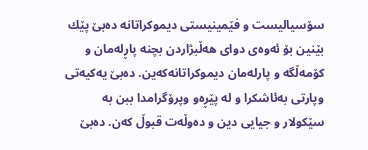سۆسیالیست و فێمینیستی دیموكراتانه‌ ده‌بێ پێك بێنین بۆ ئه‌وه‌ی دوای هه‌ڵبژاردن بچنه‌ پاڕله‌مان و كۆمه‌ڵگه‌ و پارله‌مان دیموكراتانه‌كه‌ین. ده‌بێ یه‌كیه‌تی وپارتی به‌ئاشكرا و له‌ پێڕه‌و وپرۆگرامدا ببن به سێكولار و جیایی دین و ده‌وڵه‌ت قبوڵ كه‌ن. ده‌بێ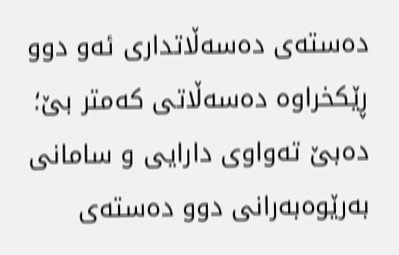ده‌سته‌ی ده‌سه‌ڵاتداری ئه‌و دوو ڕێكخراوه ده‌سه‌ڵاتی كه‌متر بێ؛ ده‌بێ ته‌واوی دارایی و سامانی به‌رێوه‌به‌رانی دوو ده‌سته‌ی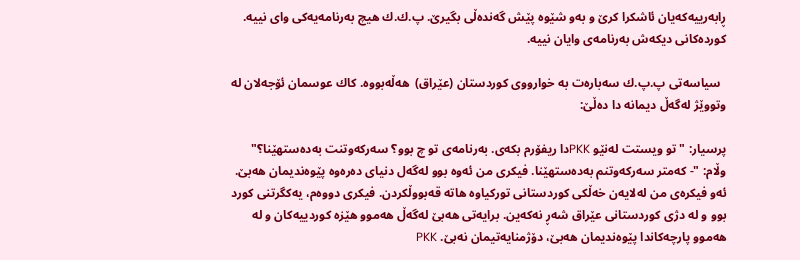ڕابه‌رییه‌كه‌یان ئاشكرا كرێ و به‌و شێوه پێش گه‌نده‌ڵی بگیرێ. پ.ك.ك هیچ به‌رنامه‌یه‌كی وای نییه. كورده‌كانی دیكه‌ش به‌رنامه‌ی وایان نییه.

  سیاسه‌تی پ.پ.ك سه‌باره‌ت به خوارووی كوردستان (عێراق)  هه‌ڵه‌بووه. كاك عوسمان ئۆجه‌لان له وتووێژ له‌گه‌ڵ دیمانه دا ده‌ڵێ:

پرسیار: "تو ویستت له‌نێو PKKدا ریفۆرم بكه‌ی. به‌رنامه‌ی‌ تو چ بوو؟ سه‌ركه‌وتنت به‌ده‌ستهێنا؟"
وڵام: "- كه‌متر سه‌ركه‌وتنم به‌ده‌ستهێنا. فیكری‌ من ئه‌وه بوو له‌گه‌ل دنیای‌ ده‌ره‌وه‌ پێوه‌ندیمان هه‌بێ‌. ئه‌و فیكره‌ی‌ من له‌لایه‌ن خه‌ڵكی‌ كوردستانی‌ توركیاوه‌ هاته‌ قه‌بووڵكردن. فیكری‌ دووه‌م، یه‌كگرتنی‌ كورد بوو و له‌ دژی‌ كوردستانی‌ عێراق شه‌ڕ نه‌كه‌ین. برایه‌تی‌ هه‌بێ‌ له‌گه‌ڵ هه‌موو هێزه كوردییه‌كان و له‌ هه‌موو پارچه‌كاندا پێوه‌ندیمان هه‌بێ‌، دۆژمنایه‌تیمان نه‌بێ‌. PKK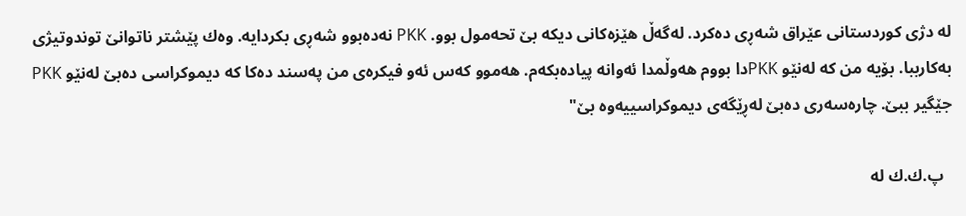له‌ دژی‌ كوردستانی‌ عێراق شه‌ڕی‌ ده‌كرد. له‌گه‌ڵ هێزه‌كانی‌ دیكه‌ بێ‌ تحه‌مول بوو. PKK نه‌ده‌بوو شه‌ڕی‌ بكردایه. وه‌ك پێشتر ناتوانێ‌ توندوتیژی‌ به‌كارببا. بۆیه‌ من كه‌ له‌نێو PKKدا بووم هه‌وڵمدا ئه‌وانه‌ پیاده‌بكه‌م. هه‌موو كه‌س ئه‌و فیكره‌ی‌ من‌ په‌سند ده‌كا كه‌ دیموكراسی‌ ده‌بێ‌ له‌نێو PKK جێگیر ببێ‌. چاره‌سه‌ری‌ ده‌بێ‌ له‌ڕێگه‌ی‌ دیموكراسییه‌وه‌ بێ‌"

  پ.ك.ك له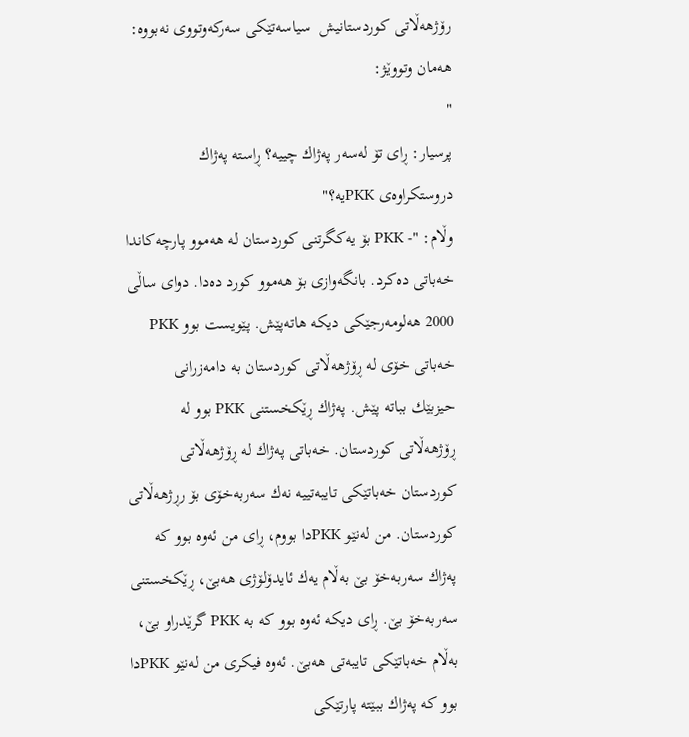رۆژهه‌ڵاتی كوردستانیش  سیاسه‌تێكی سه‌ركه‌وتووی نه‌بووه: هه‌مان وتووێژ:
"
پرسیار: ڕای‌ تۆ له‌سه‌ر په‌ژاك چییه‌؟ ڕاسته‌ په‌ژاك دروستكراوه‌ی PKKیه‌؟"
وڵام: "- PKK بۆ یه‌كگرتنی‌ كوردستان له‌ هه‌موو پارچه‌كاندا خه‌باتی‌ ده‌كرد. بانگه‌وازی‌ بۆ هه‌موو كورد ده‌دا. دوای‌ ساڵی‌ 2000 هه‌لومه‌رجێكی‌ دیكه‌ هاته‌پێش. پێویست بوو PKK خه‌باتی‌ خۆی‌ له ڕۆژهه‌ڵاتی‌ كوردستان به‌ دامه‌زرانی‌ حیزبێك بباته‌ پێش. په‌ژاك ڕێكخستنی PKK بوو له‌ ڕۆژهه‌ڵاتی‌ كوردستان. خه‌باتی‌ په‌ژاك له‌ ڕۆژهه‌ڵاتی‌ كوردستان خه‌باتێكی‌ تایبه‌تییه‌ نه‌ك سه‌ربه‌خۆی بۆ رڕژهه‌ڵاتی‌ كوردستان. من له‌نێو PKKدا بووم، ڕای‌ من ئه‌وه‌ بوو كه‌ په‌ژاك سه‌ربه‌خۆ بێ‌ به‌ڵام یه‌ك ئایدۆلۆژی‌ هه‌بێ، ڕێكخستنی‌ سه‌ربه‌خۆ بێ‌. ڕای‌ دیكه‌ ئه‌وه‌ بوو كه‌ به‌ PKK گرێدراو بێ‌، به‌ڵام خه‌باتێكی‌ تایبه‌تی‌ هه‌بێ‌. ئه‌وه‌ فیكری‌ من له‌نێو PKKدا بوو كه‌ په‌ژاك ببێته‌ پارتێكی‌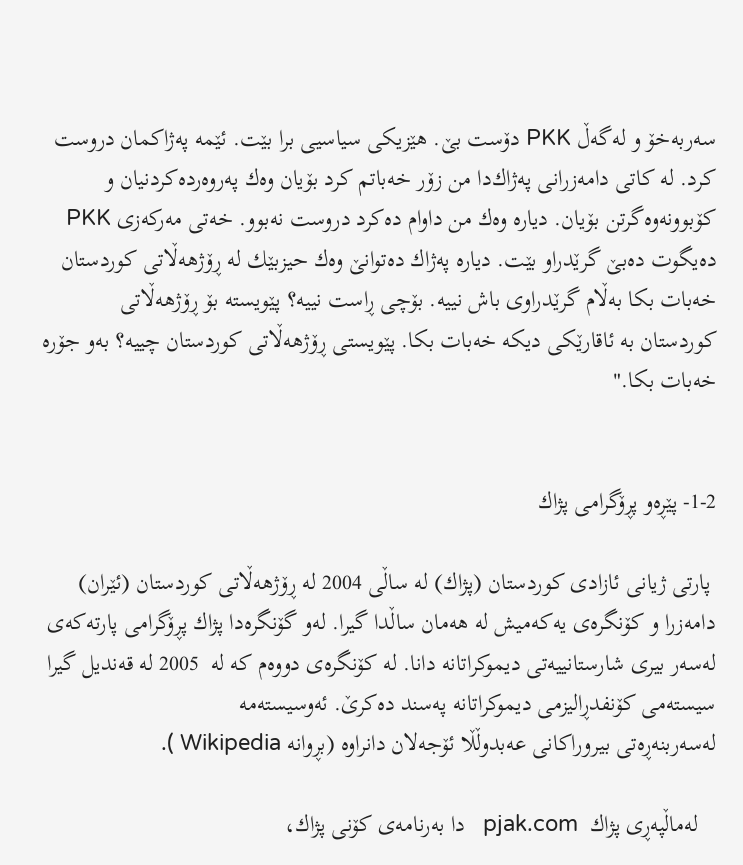سه‌ربه‌خۆ و له‌گه‌ڵ PKK دۆست بێ‌. هێزیكی‌ سیاسیی‌ برا بێت. ئێمه‌ په‌ژاكمان دروست كرد. له كاتی‌ دامه‌زرانی‌ په‌ژاك‌دا من زۆر خه‌باتم كرد بۆیان وه‌ك په‌روه‌رده‌كردنیان و كۆبوونه‌وه‌گرتن بۆیان. دیاره‌ وه‌ك من داوام ده‌كرد دروست نه‌بوو. خه‌تی‌ مه‌ركه‌زی PKK ده‌یگوت ده‌بێ‌ گرێدراو بێت. دیاره‌ په‌ژاك ده‌توانێ‌ وه‌ك حیزبێك له‌ ڕۆژهه‌ڵاتی‌ كوردستان خه‌بات بكا به‌ڵام گرێدراوی‌ باش نییه‌. بۆچی‌ ڕاست نییه‌؟ پێویسته‌ بۆ ڕۆژهه‌ڵاتی‌ كوردستان به‌ ئاقارێكی‌ دیكه‌ خه‌بات بكا. پێویستی‌ ڕۆژهه‌ڵاتی‌ كوردستان چییه؟ به‌و جۆره خه‌بات بكا."


1-2- پێڕه‌و پڕۆگرامی پژاك

 پارتی ژیانی ئازادی كوردستان (پژاك) له ساڵی 2004 له ڕۆژهه‌ڵاتی كوردستان (ئێران) دامه‌زرا و كۆنگره‌ی یه‌كه‌میش له‌ هه‌مان ساڵدا گیرا. له‌و گۆنگره‌دا پژاك پڕۆگرامی پارته‌كه‌‌ی له‌سه‌ر بیری شارستانییه‌تی دیموكراتانه دانا. له‌ كۆنگره‌ی دووه‌م كه له  2005 له قه‌ندیل گیرا سیسته‌می كۆنفدڕالیزمی دیموكراتانه په‌سند ده‌كرێ. ئه‌وسیسته‌مه   له‌سه‌ربنه‌ڕه‌تی ‌بیروراكانی عه‌بدوڵڵا ئۆجه‌لان دانراوه (بڕوانه Wikipedia ).

   له‌ماڵپه‌ڕی پژاك  pjak.com   دا به‌رنامه‌ی كۆنی پژاك،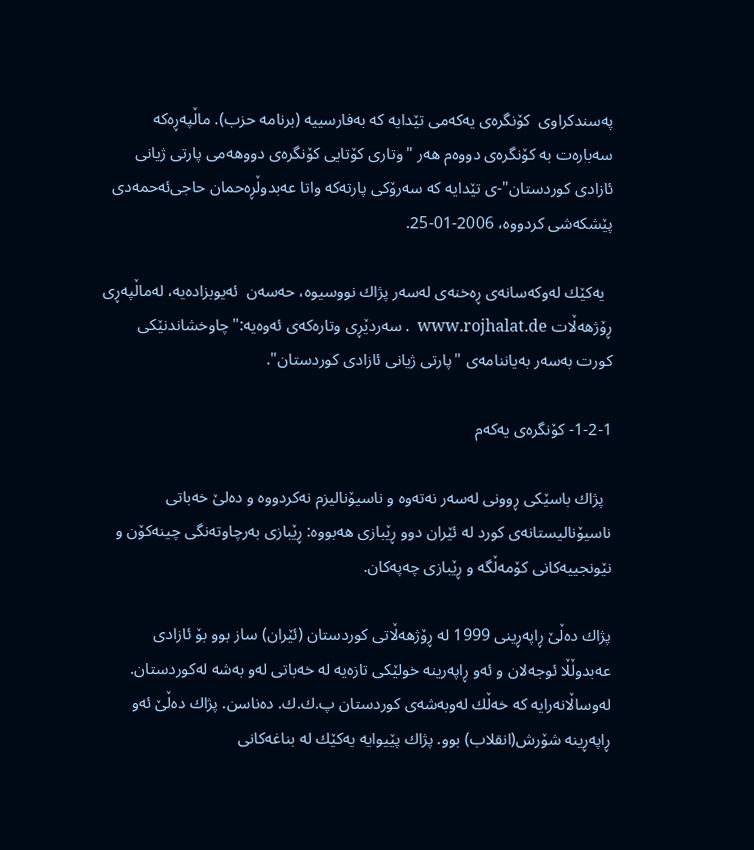په‌سندكراوی  ‌كۆنگره‌ی یه‌كه‌می تێدایه كه به‌فارسییه (برنامه حزب). ماڵپه‌ڕه‌كه سه‌باره‌ت به كۆنگره‌ی دووه‌م هه‌ر "وتاری كۆتایی كۆنگره‌ی دووهه‌می پارتی ژیانی ئازادی كوردستان"-ی تێدایه كه سه‌رۆكی پارته‌كه واتا عه‌بدوڵڕه‌حمان حاجی‌ئه‌حمه‌دی پێشكه‌شی كردووه، 2006-01-25.

  یه‌كێك له‌وكه‌سانه‌ی ڕه‌خنه‌ی له‌سه‌ر پژاك نووسیوه، حه‌سه‌ن  ئه‌یوبزاده‌یه، له‌ماڵپه‌ڕی ڕۆژهه‌ڵات www.rojhalat.de  . سه‌ردێڕی وتاره‌كه‌ی ئه‌وه‌یه:"چاوخشاندنێكی كورت به‌سه‌ر به‌یاننامه‌ی "پارتی ژیانی ئازادی كوردستان".

1-2-1- كۆنگره‌ی یه‌كه‌م

  پژاك باسێكی ڕوونی له‌سه‌ر نه‌ته‌وه و ناسیۆنالیزم نه‌كردووه و ده‌لێ خه‌باتی ناسیۆنالیستانه‌ی كورد له ئێران دوو ڕێبازی هه‌بووه: ڕێبازی به‌رچاوته‌نگی چینه‌كۆن و نێونجییه‌‌كانی كۆمه‌ڵگه و ڕێبازی چه‌په‌كان.

پژاك ده‌ڵێ ڕاپه‌ڕینی 1999 له ڕۆژهه‌ڵاتی كوردستان (ئێران) ساز بوو بۆ ئازادی عه‌بدوڵڵا ئوجه‌لان و ئه‌و ڕاپه‌رینه خولێكی تازه‌یه له‌ خه‌باتی له‌و به‌شه له‌كوردستان. له‌وساڵانه‌رایه كه خه‌ڵك له‌وبه‌شه‌ی كوردستان پ.ك.ك. ده‌ناسن. پژاك ده‌ڵێ ئه‌و ڕاپه‌ڕینه شۆرش(انقلاب) بوو. پژاك پێیوایه یه‌كێك له بناغه‌كانی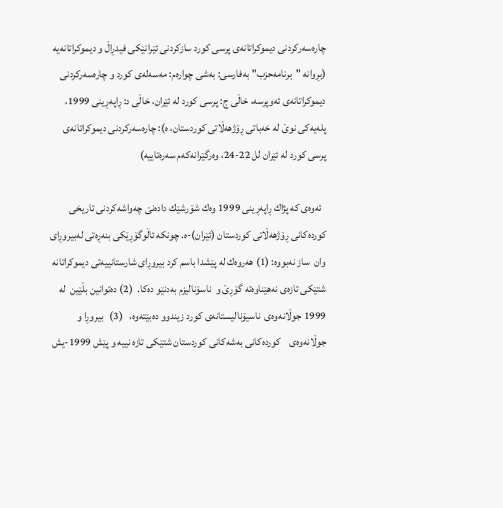چاره‌سه‌ركردنی دیموكراتانه‌ی پرسی كورد سازكردنی ئێرانێكی فیدڕاڵ و دیموكراتانه‌یه  (بڕوانه "برنامه‌حزب" به‌فارسی: به‌شی چواره‌م: مه‌سه‌له‌ی كورد و چاره‌‌سه‌ركردنی دیموكراتانه‌ی ئه‌وپرسه، خاڵی ج: پرسی كورد له ئێران، خاڵی د: ڕاپه‌ڕینی 1999، پله‌یه‌كی نوێ له خه‌باتی ڕۆژهه‌ڵاتی كوردستان، ه): چاره‌سه‌ركردنی دیموكراتانه‌ی پرسی كورد له ئێران لل 22-24، وه‌رگێرانه‌كه‌م سه‌ره‌تاییه)

  ئه‌وه‌ی كه پژاك ڕاپه‌ڕینی 1999 وه‌ك شۆرشێك داده‌نێ چه‌واشه‌كردنی تاریخی كورده‌كانی ڕۆژهه‌ڵاتی كوردستان (ئێران)-ه. چونكه ئاڵوگۆڕێكی بنه‌ڕه‌تی له‌بیروڕای وان  ساز نه‌بووه: (1) هه‌روه‌ك له پێشدا باسم كرد بیروڕای شارستانییه‌تی دیموكراتانه شتێكی تازه‌ی نه‌هێناوه‌ته گۆڕێ و  ناسۆنالیزم به‌دنێو ده‌كا.  (2) ده‌توانین بڵێین  له 1999 جوڵانه‌‌وه‌ی  ناسیۆنالیستانه‌ی كورد زیندوو ده‌بێته‌وه،   (3)   بیروڕا و جوڵانه‌وه‌ی    كورده‌كانی به‌شه‌كانی كوردستان شتێكی تازه نییه و پێش 1999-یش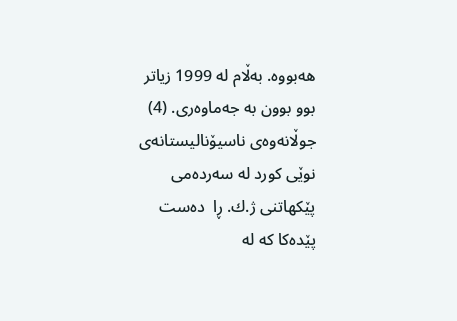هه‌بووه. به‌ڵام له 1999 زیاتر بوو بوون به ‌جه‌ماوه‌ری. (4) جوڵانه‌وه‌ی ناسیۆنالیستانه‌ی نوێی كورد له سه‌رده‌می پێكهاتنی ژ.ك. ڕا  ده‌ست پێده‌كا كه له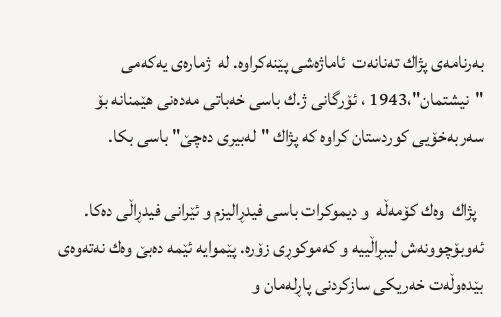به‌رنامه‌ی پژاك ته‌نانه‌ت  ئاماژه‌شی پێنه‌كراوه. له  ژماره‌ی یه‌كه‌می "نیشتمان"،1943 ، ئۆرگانی ژ.ك باسی خه‌باتی مه‌ده‌نی هێمنانه بۆ سه‌ربه‌خۆیی كوردستان كراوه كه پژاك "له‌بیری ده‌چێ" باسی بكا.

  پژاك  وه‌ك كۆمه‌ڵه‌  و دیموكرات باسی فیدڕالیزم و ئێرانی فیدڕاڵی ده‌كا. ئه‌وبۆچوونه‌ش لیبڕاڵییه و كه‌موكوڕی زۆره. پێموایه ئێمه ده‌بێ وه‌ك نه‌ته‌وه‌ی بێده‌وڵه‌ت خه‌ریكی سازكردنی پاڕله‌مان و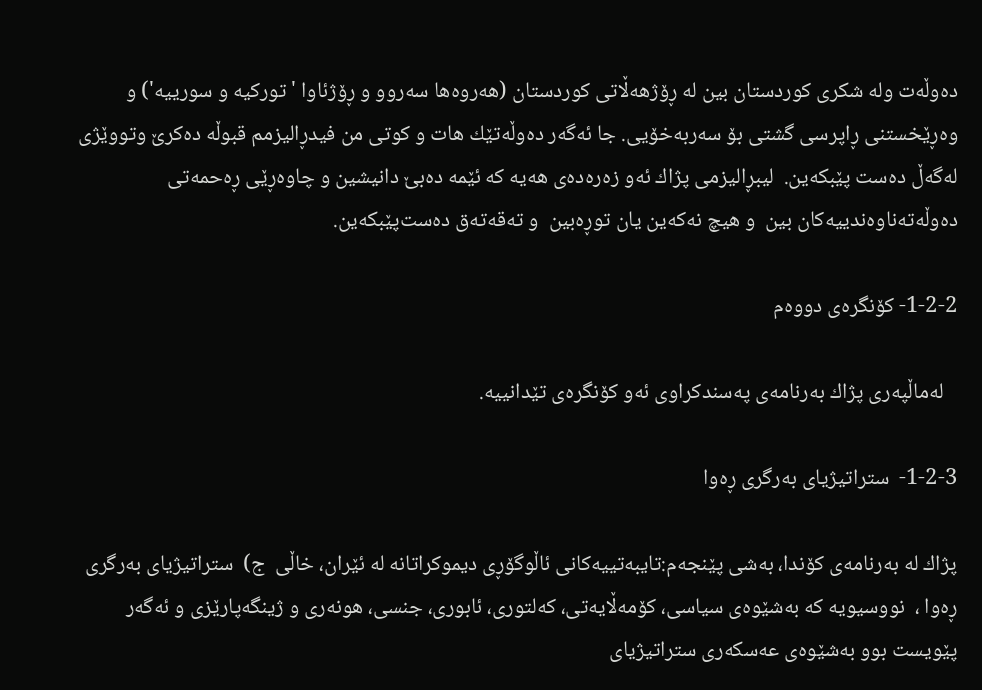ده‌وڵه‌ت وله شكری كوردستان بین له ڕۆژهه‌ڵاتی كوردستان (هه‌روه‌ها سه‌روو و ڕۆژئاوا 'توركیه و سورییه') و وه‌ڕێخستنی ڕاپرسی گشتی بۆ سه‌ربه‌خۆیی. جا ئه‌گه‌ر ده‌وڵه‌تێك هات و كوتی من فیدڕالیزمم قبوڵه ده‌كرێ وتووێژی له‌گه‌ڵ ده‌ست پێبكه‌ین.  لیبڕالیزمی پژاك ئه‌و زه‌ره‌ده‌ی هه‌یه كه ئێمه ده‌بێ دانیشین و چاوه‌ڕێی ڕه‌حمه‌تی ده‌وڵه‌ته‌ناوه‌ندییه‌كان بین  و هیچ نه‌كه‌ین یان توڕه‌بین  و ته‌قه‌ته‌ق ده‌ست‌پێبكه‌ین.

1-2-2- كۆنگره‌ی دووه‌م

   له‌ماڵپه‌ری پژاك به‌رنامه‌ی په‌سندكراوی ئه‌و كۆنگره‌ی تێدانییه.

1-2-3-  ستراتیژیای به‌رگری ڕه‌وا

پژاك له به‌رنامه‌ی كۆندا، به‌شی پێنجه‌م:تایبه‌تییه‌كانی ئاڵوگۆڕی دیموكراتانه له ئێران، خاڵی  ج)  ستراتیژیای به‌رگری ڕه‌وا ،  نووسیویه كه به‌شێوه‌ی سیاسی، كۆمه‌ڵایه‌تی، كه‌لتوری، ئابوری، جنسی، هونه‌ری و ژینگه‌پارێزی و ئه‌گه‌ر پێویست بوو به‌شێوه‌ی عه‌سكه‌ری ستراتیژیای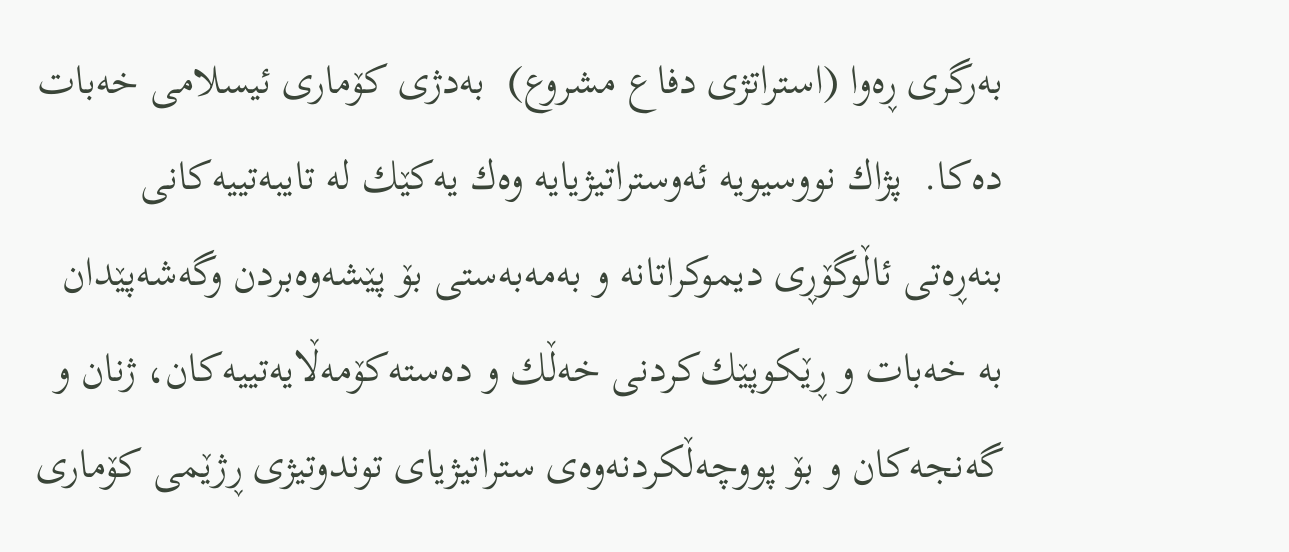به‌رگری ڕه‌وا (استراتژی دفاع مشروع)  به‌دژی كۆماری ئیسلامی خه‌بات ده‌كا.  پژاك نووسیویه ئه‌وستراتیژیایه وه‌ك یه‌كێك له تایبه‌تییه‌كانی بنه‌ڕه‌تی ئاڵوگۆڕی دیموكراتانه و به‌مه‌به‌ستی بۆ پێشه‌وه‌بردن وگه‌شه‌پێدان به خه‌بات و ڕێكوپێك‌كردنی خه‌ڵك و ده‌سته‌كۆمه‌ڵایه‌تییه‌كان، ژنان و گه‌نجه‌كان و بۆ پووچه‌ڵكردنه‌وه‌ی ستراتیژیای توندوتیژی ڕژێمی كۆماری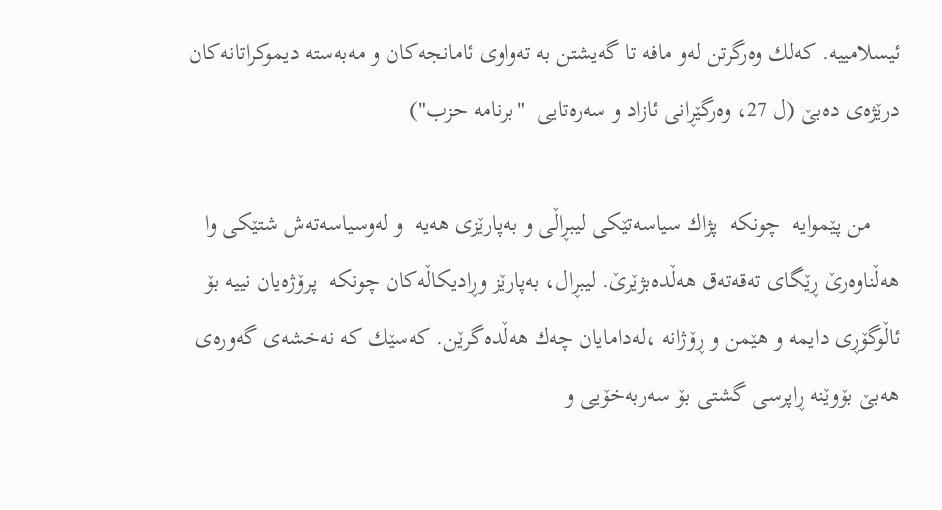ئیسلامییه. كه‌لك وه‌رگرتن له‌و مافه تا گه‌یشتن به ته‌واوی ئامانجه‌كان و مه‌به‌سته دیموكراتانه‌كان  درێژه‌ی ده‌بێ (ل 27، وه‌رگێڕانی ئازاد و سه‌ره‌تایی  "برنامه حزب")

     من پێموایه  چونكه  پژاك سیاسه‌تێكی لیبڕاڵی و به‌پارێزی هه‌یه  و له‌وسیاسه‌ته‌ش شتێكی وا هه‌ڵناوه‌رێ ڕێگای ته‌قه‌ته‌ق هه‌ڵده‌بژێرێ. لیبڕال، به‌پارێز وڕادیكاڵه‌كان چونكه  پرۆژه‌یان نییه بۆ ئاڵوگۆڕی دایمه و هێمن و ڕۆژانه ،له‌دامایان چه‌ك هه‌ڵده‌گرێن. كه‌سێك كه نه‌خشه‌ی گه‌وره‌ی هه‌بێ بۆوێنه ڕاپرسی گشتی بۆ سه‌ربه‌خۆیی و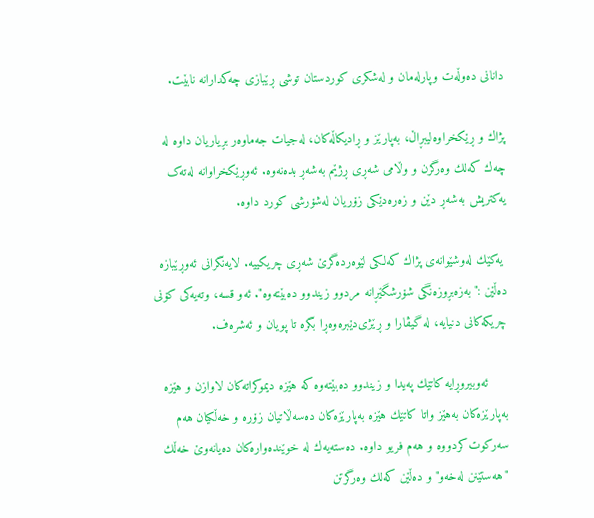دانانی ده‌وڵه‌ت وپارله‌مان و له‌شكری كوردستان توشی ڕێبازی چه‌كدارانه نابێت.

پژاك و ڕێكخراوه‌لیبڕاڵ، به‌پارێز و ڕادیكاڵه‌كان، له‌جیات جه‌ماوه‌ر بڕیاریان داوه له چه‌ك كه‌لك وه‌رگرن و وڵامی شه‌ڕی ڕژێم به‌شه‌ڕ بده‌‌نه‌وه. ئه‌وڕێكخراوانه له‌ته‌ک یه‌كتریش به‌شه‌ڕ دێن و زه‌ره‌دێكی زۆریان له‌شۆرشی كورد داوه.

 یه‌كێك له‌وشێوانه‌ی پژاك كه‌لكی لێوه‌رده‌گرێ شه‌ڕی چریكییه. لایه‌نگرانی ئه‌وڕێبازه ده‌ڵێن :"به‌زه‌بڕوزه‌نگی شۆرشگێڕانه مردوو زیندوو د‌ه‌بێته‌وه". ئه‌و قسه، وته‌‌یه‌كی كۆنی چریكه‌كانی دنیایه، له گیڤارا و ڕێژی‌دێبره‌وه‌ڕا بگره تا پویان و ئه‌شره‌ف.

     ئه‌وبیروڕایه كاتێك په‌یدا و زیندوو ده‌بێته‌وه كه هێزه دیموكراته‌كان لاوازن و هێزه به‌پارێزه‌كان به‌هێز واتا كاتێك هێزه به‌پارێزه‌كان ده‌سه‌ڵاتیان زۆره و خه‌‌ڵكیان هه‌م سه‌ركوت‌كردووه و هه‌م فریو داوه. ده‌سته‌یه‌ك له خوێنده‌واره‌كان ده‌یانه‌وێ خه‌ڵك "هه‌ستێنن له‌خه‌و" و ده‌ڵێن كه‌لك وه‌رگرتن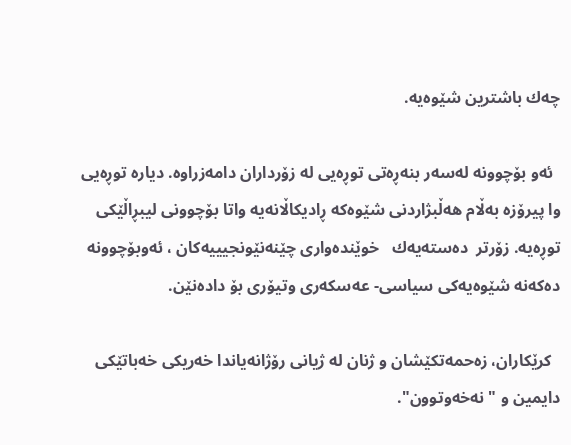چه‌ك باشترین شێوه‌یه.

  ئه‌و بۆچوونه له‌سه‌ر بنه‌‌ڕه‌تی توڕه‌یی له زۆرداران دامه‌زراوه. دیاره توڕه‌یی وا پیرۆزه به‌ڵام هه‌ڵبژاردنی شێوه‌كه ڕادیكاڵانه‌یه واتا بۆچوونی لیبڕاڵێكی توڕه‌‌یه. زۆرتر  ده‌سته‌یه‌ك   خوێنده‌واری چێنه‌نێونجیییه‌كان ، ئه‌وبۆچوونه ده‌كه‌نه شێوه‌یه‌كی سیاسی- عه‌سكه‌ری وتیۆری بۆ داده‌نێن.

  كرێكاران، زه‌حمه‌تكێشان و ژنان له ژیانی رۆژانه‌یاندا خه‌ریكی خه‌باتێكی دایمین و "نه‌خه‌وتوون".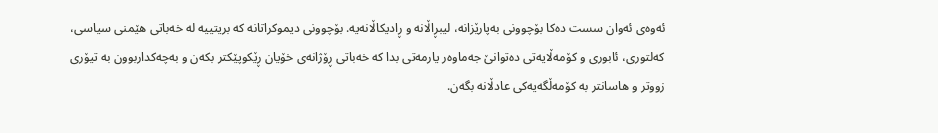ئه‌وه‌ی ئه‌وان سست ده‌كا بۆچوونی به‌پارێزانه، لیبڕاڵانه‌ و ڕادیكاڵانه‌‌یه. بۆچوونی دیموكراتانه كه بریتییه له خه‌باتی هێمنی سیاسی، كه‌لتوری، ئابوری و كۆمه‌ڵایه‌تی ده‌توانێ جه‌ماوه‌ر یارمه‌تی بدا كه خه‌باتی ڕۆژانه‌ی خۆیان ڕێكوپێكتر بكه‌ن و به‌چه‌كداربوون به تیۆری زووتر و هاسانتر به كۆمه‌ڵگه‌یه‌‌كی عادڵانه بگه‌ن.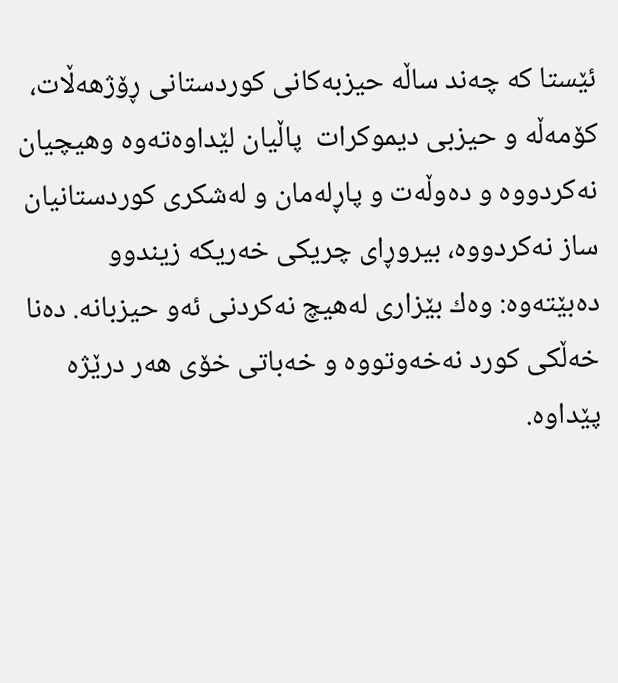ئێستا كه چه‌ند ساڵه حیزبه‌كانی كوردستانی ڕۆژهه‌ڵات، كۆمه‌ڵه و حیزبی دیموكرات  پاڵیان لێداوه‌ته‌وه وهیچیان نه‌كردووه و ده‌وڵه‌ت و پاڕله‌‌مان و له‌شكری كوردستانیان ساز نه‌كردووه، بیروڕای چریكی خه‌ریكه زیندوو ده‌بێته‌وه: وه‌ك بێزاری له‌هیچ نه‌كردنی ئه‌و حیزبانه. ده‌نا خه‌ڵكی كورد نه‌خه‌وتووه و خه‌باتی خۆی هه‌ر درێژه‌ پێداوه.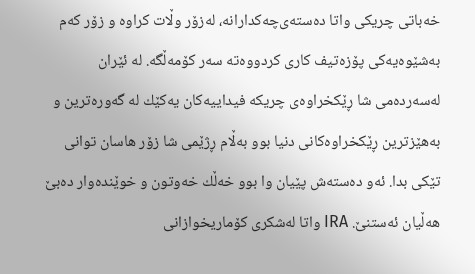خه‌باتی چریكی واتا ده‌سته‌ی‌چه‌كدارانه، له‌زۆر وڵات كراوه و زۆر كه‌م  به‌‌شێوه‌یه‌كی پۆزه‌تیف كاری كردووه‌ته سه‌ر كۆمه‌ڵگه. له ئێران له‌سه‌رده‌می شا ڕێكخراوه‌ی چریكه فیداییه‌كان یه‌كێك له گه‌وره‌ترین و به‌هێزترین ڕێكخراوه‌كانی دنیا بوو به‌ڵام ڕژێمی شا زۆر هاسان توانی تێكی بدا. ئه‌و ده‌سته‌ش پێیان وا بوو خه‌ڵك خه‌وتون و خوێنده‌وار ده‌بێ هه‌ڵیان ئه‌ستنێ. IRA واتا له‌شكری كۆماریخوازانی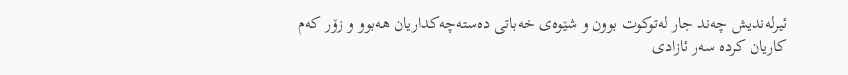ئیرله‌ندیش چه‌ند جار له‌توكوت بوون و شێو‌ه‌ی خه‌باتی ده‌سته‌چه‌كداریان هه‌بوو و زۆر كه‌م كاریان كرده‌‌ سه‌ر ئازادی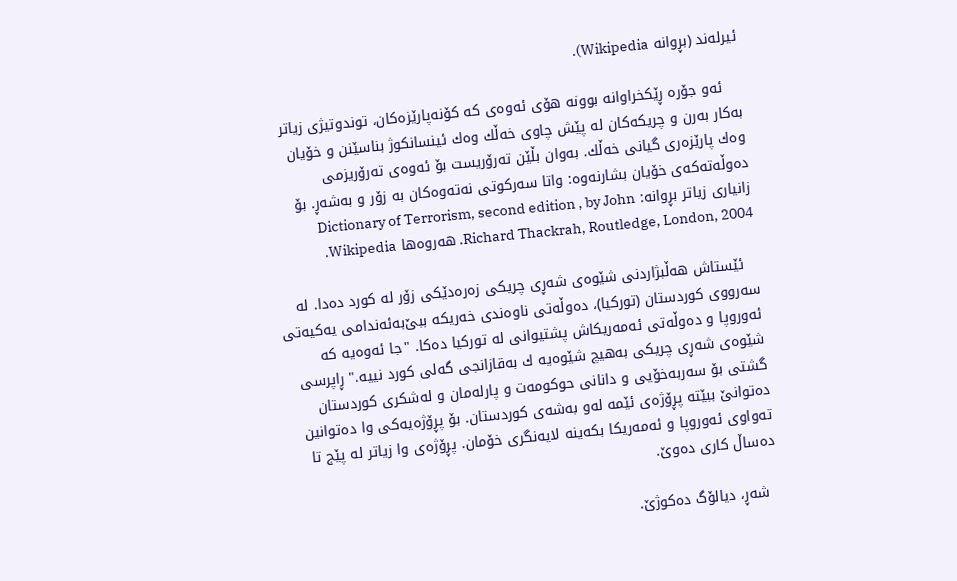ئیرله‌ند (بڕوانه Wikipedia).

    ئه‌و جۆره‌ ڕێكخراوانه بوونه هۆی ئه‌وه‌‌ی كه كۆنه‌پارێزه‌كان، توندوتیژی زیاتر به‌كار به‌رن و چریكه‌كان له‌ پێش چاوی خه‌ڵك وه‌ك ئینسانكوژ بناسێنن و خۆیان وه‌ك پارێزه‌ری گیانی خه‌ڵك. به‌وان بڵێن ته‌رۆریست بۆ ئه‌وه‌ی ته‌رۆریزمی ده‌وڵه‌ته‌كه‌ی خۆیان بشارنه‌وه: واتا سه‌ركوتی نه‌ته‌وه‌كان به‌ زۆر و به‌شه‌ڕ. بۆ زانیاری زیاتر بڕوانه: Dictionary of Terrorism, second edition , by John Richard Thackrah, Routledge, London, 2004. هه‌روه‌ها Wikipedia.

   ئێستاش هه‌ڵبژاردنی شێوه‌ی شه‌ڕی چریكی زه‌ره‌دێكی زۆر له كورد ده‌دا. له سه‌رووی كوردستان (توركیا)، ده‌وڵه‌تی ناوه‌ندی خه‌ریكه ببێ‌به‌ئه‌ندامی یه‌كیه‌تی ئه‌وروپا و ده‌وڵه‌تی ئه‌مه‌ریكاش پشتیوانی له توركیا ده‌كا. "جا ئه‌وه‌یه كه شێوه‌ی شه‌ڕی چریكی به‌هیچ شێوه‌یه‌ ك به‌قازانجی گه‌لی كورد نییه." ڕاپرسی گشتی بۆ سه‌ربه‌خۆیی و دانانی حوكومه‌ت و پارله‌مان و له‌شكری كوردستان ده‌توانێ ببێته پڕۆژه‌ی ئێمه له‌و به‌شه‌ی كوردستان. بۆ پڕۆژه‌یه‌كی وا ده‌توانین ته‌واوی ئه‌وروپا و ئه‌مه‌ریكا بكه‌ینه لایه‌نگری خۆمان. پڕۆژه‌ی وا زیاتر له پێج تا ده‌ساڵ كاری ده‌وێ.

  شه‌ڕ، دیالۆگ ده‌كوژێ.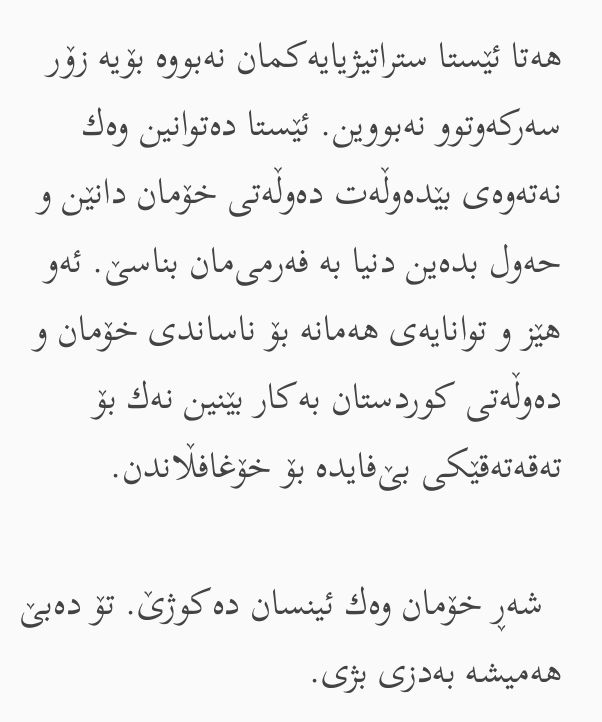هه‌تا ئێستا ستراتیژیایه‌كمان نه‌بووه بۆیه زۆر سه‌ركه‌وتوو نه‌بووین. ئێستا ده‌توانین وه‌ك نه‌ته‌وه‌ی بێده‌وڵه‌ت ده‌وڵه‌تی خۆمان دانێن و حه‌ول بده‌ین دنیا به‌ فه‌رمی‌مان بناسێ. ئه‌و هێز و توانایه‌ی هه‌مانه بۆ ناساندی خۆمان و ده‌وڵه‌تی كوردستان به‌كار بێنین نه‌ك بۆ ته‌قه‌ته‌قێكی بێ‌فایده بۆ خۆغافڵاندن.

  شه‌‌ڕ خۆمان وه‌ك ئینسان ده‌كوژێ. تۆ ده‌بێ هه‌میشه به‌دزی بژی.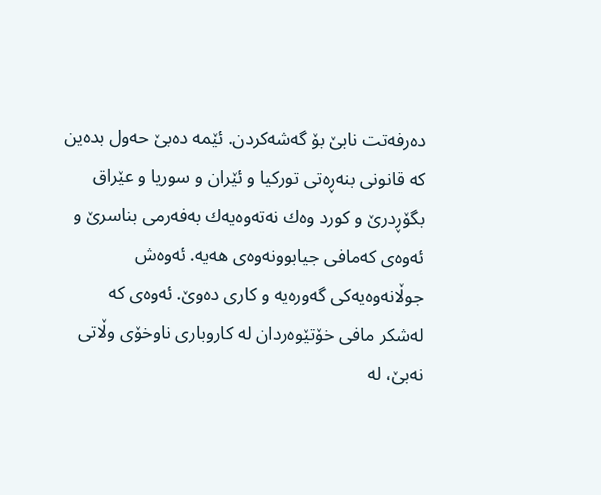ده‌رفه‌تت نابێ بۆ گه‌‌شه‌كردن. ئێمه ده‌بێ حه‌ول بده‌ین كه قانونی بنه‌ڕه‌تی توركیا و ئێران و سوریا و عێراق بگۆڕدرێ و كورد وه‌ك نه‌ته‌وه‌یه‌ك به‌فه‌رمی بناسرێ و ئه‌وه‌ی كه‌مافی جیابوونه‌وه‌ی هه‌‌یه. ئه‌وه‌ش جوڵانه‌وه‌یه‌كی گه‌وره‌یه و كاری ده‌وێ. ئه‌وه‌ی كه له‌شكر مافی خۆتێوه‌ردان له‌ كاروباری ناوخۆی وڵاتی نه‌بێ، له‌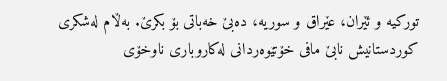توركیه و ئێران، عێراق و سوریه، ده‌بێ خه‌باتی بۆ بكرێ. به‌ڵام له‌‌شكری كوردستانیش نابێ مافی خۆتێوه‌ردانی له‌كاروباری ناوخۆی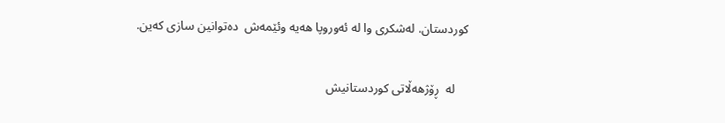كوردستان. له‌شكری وا له ئه‌وروپا هه‌یه وئێمه‌ش  ده‌توانین سازی كه‌ین.

    له  ڕۆژهه‌ڵاتی كوردستانیش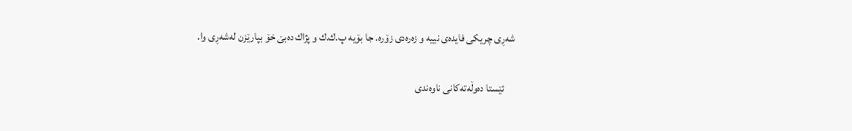شه‌ڕی چریكی فایده‌ی نییه و زه‌ره‌دی زۆره. جا بۆیه پ.ك.ك و پژاك ده‌بێ خۆ بپارێزن له‌شه‌ڕی وا.

     ئێستا ده‌وڵه‌ته‌كانی ناوه‌ندی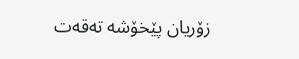زۆریان پێخۆشه‌ ته‌قه‌ت